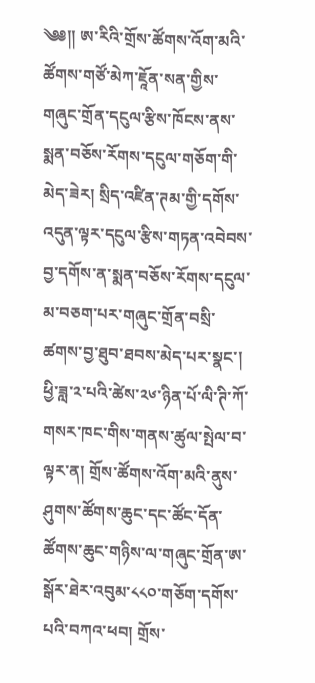༄༅།། ཨ་རིའི་གྲོས་ཚོགས་འོག་མའི་ཚོགས་གཙོ་མེཀ་ཇཱོན་སན་གྱིས་གཞུང་གྲོན་དངུལ་རྩིས་ཁོངས་ནས་སྨན་བཅོས་རོགས་དངུལ་གཅོག་གི་མེད་ཟེར། སྲིད་འཛིན་ཊམ་གྱི་དགོས་འདུན་ལྟར་དངུལ་རྩིས་གཏན་འབེབས་བྱ་དགོས་ན་སྨན་བཅོས་རོགས་དངུལ་མ་བཅག་པར་གཞུང་གྲོན་བསྲི་ཚགས་བྱ་ཐུབ་ཐབས་མེད་པར་སྣང་། ཕྱི་ཟླ་༢་པའི་ཚེས་༢༦་ཉིན་པོ་ལི་ཊི་ཀོ་གསར་ཁང་གིས་གནས་ཚུལ་སྤེལ་བ་ལྟར་ན། གྲོས་ཚོགས་འོག་མའི་ནུས་ཤུགས་ཚོགས་ཆུང་དང་ཚོང་དོན་ཚོགས་ཆུང་གཉིས་ལ་གཞུང་གྲོན་ཨ་སྒོར་ཐེར་འབུམ་༨༨༠་གཅོག་དགོས་པའི་བཀའ་ཕབ། གྲོས་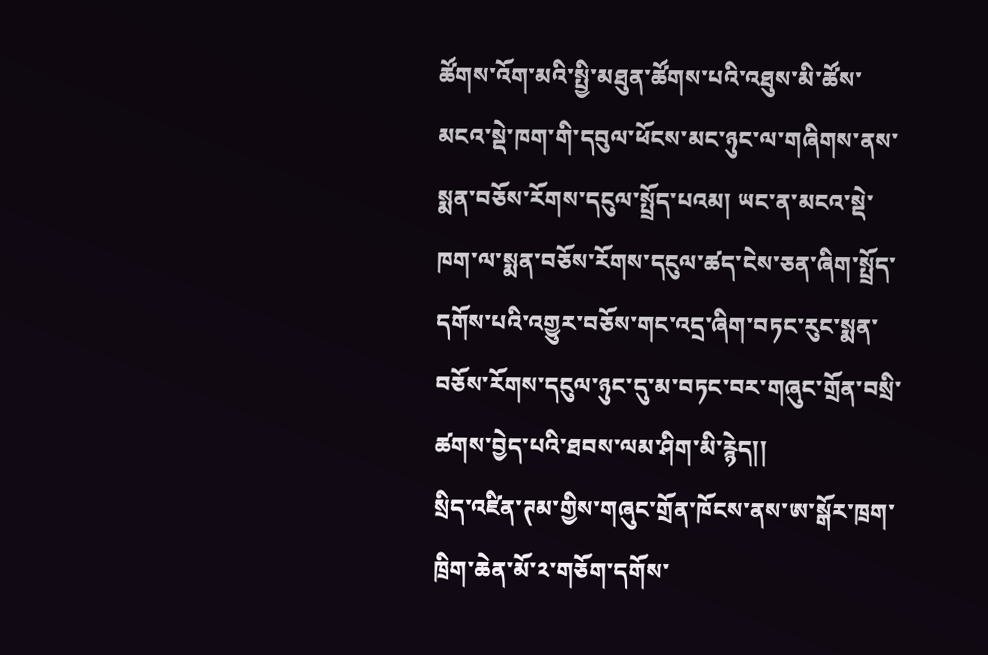ཚོགས་འོག་མའི་སྤྱི་མཐུན་ཚོགས་པའི་འཐུས་མི་ཚོས་མངའ་སྡེ་ཁག་གི་དབུལ་ཕོངས་མང་ཉུང་ལ་གཞིགས་ནས་སྨན་བཅོས་རོགས་དངུལ་སྤྲོད་པའམ། ཡང་ན་མངའ་སྡེ་ཁག་ལ་སྨན་བཅོས་རོགས་དངུལ་ཚད་ངེས་ཅན་ཞིག་སྤྲོད་དགོས་པའི་འགྱུར་བཅོས་གང་འདྲ་ཞིག་བཏང་རུང་སྨན་བཅོས་རོགས་དངུལ་ཉུང་དུ་མ་བཏང་བར་གཞུང་གྲོན་བསྲི་ཚགས་བྱེད་པའི་ཐབས་ལམ་ཤིག་མི་རྙེད།།
སྲིད་འཛིན་ཊམ་གྱིས་གཞུང་གྲོན་ཁོངས་ནས་ཨ་སྒོར་ཁྲག་ཁྲིག་ཆེན་མོ་༢་གཅོག་དགོས་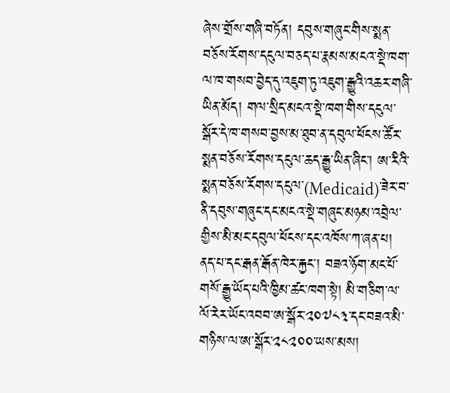ཞེས་གྲོས་གཞི་བཏོན། དབུས་གཞུང་གིས་སྨན་བཅོས་རོགས་དངུལ་བཅད་པ་རྣམས་མངའ་སྡེ་ཁག་ལ་ཁ་གསབ་བྱེད་དུ་འཇུག་ཏུ་འཇུག་རྒྱུའི་འཆར་གཞི་ཡིན་མོད། གལ་སྲིད་མངའ་སྡེ་ཁག་གིས་དངུལ་སྒོར་དེ་ཁ་གསབ་བྱས་མ་ཐུབ་ན་དབུལ་ཕོངས་ཚོར་སྨན་བཅོས་རོགས་དངུལ་ཆད་རྒྱུ་ཡིན་ཞིང་། ཨ་རིའི་སྨན་བཅོས་རོགས་དངུལ་(Medicaid)་ཟེར་བ་ནི་དབུས་གཞུང་དང་མངའ་སྡེ་གཞུང་མཉམ་འབྲེལ་གྱིས་མི་མང་དབུལ་ཕོངས་དང་འཁོས་ཀ་ཞན་པ། ནད་པ་དང་རྒན་རྒོན་ཁེར་རྐྱང་། བཟའ་ཉོག་མང་པོ་གསོ་རྒྱུ་ཡོད་པའི་ཁྱིམ་ཚང་ཁག་སྟེ། མི་གཅིག་ལ་ལོ་རེར་ཡོང་འབབ་ཨ་སྒོར་༢༠༧༨༣་དང་བཟའ་མི་གཉིས་ལ་ཨ་སྒོར་༢༨༢༠༠་ཡས་མས།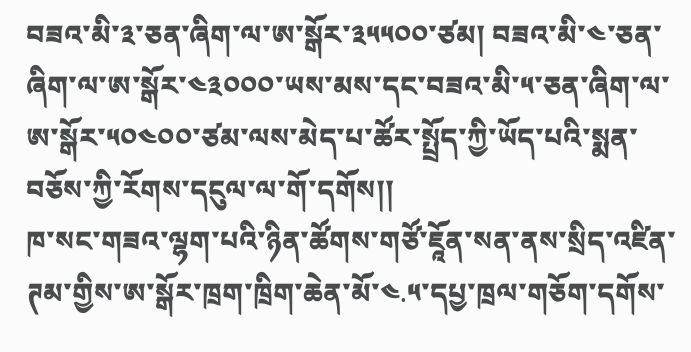བཟའ་མི་༣་ཅན་ཞིག་ལ་ཨ་སྒོར་༣༥༥༠༠་ཙམ། བཟའ་མི་༤་ཅན་ཞིག་ལ་ཨ་སྒོར་༤༣༠༠༠་ཡས་མས་དང་བཟའ་མི་༥་ཅན་ཞིག་ལ་ཨ་སྒོར་༥༠༤༠༠་ཙམ་ལས་མེད་པ་ཚོར་སྤྲོད་ཀྱི་ཡོད་པའི་སྨན་བཅོས་ཀྱི་རོགས་དངུལ་ལ་གོ་དགོས།།
ཁ་སང་གཟའ་ལྷག་པའི་ཉིན་ཚོགས་གཙོ་ཇཱོན་སན་ནས་སྲིད་འཛིན་ཊམ་གྱིས་ཨ་སྒོར་ཁྲག་ཁྲིག་ཆེན་མོ་༤.༥་དཔྱ་ཁྲལ་གཅོག་དགོས་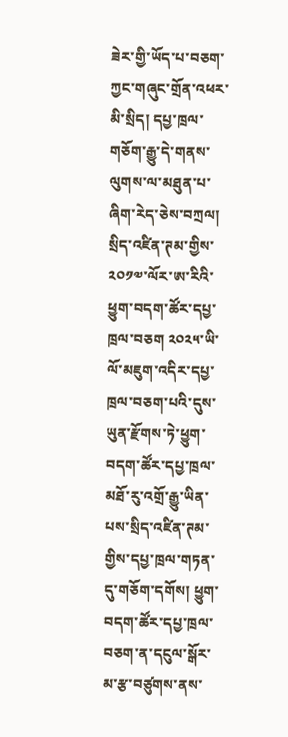ཟེར་གྱི་ཡོད་པ་བཅག་ཀྱང་གཞུང་གྲོན་འཕར་མི་སྲིད། དཔྱ་ཁྲལ་གཅོག་རྒྱུ་དེ་གནས་ལུགས་ལ་མཐུན་པ་ཞིག་རེད་ཅེས་བཀྲལ། སྲིད་འཛིན་ཊམ་གྱིས་༢༠༡༧་ལོར་ཨ་རིའི་ཕྱུག་བདག་ཚོར་དཔྱ་ཁྲལ་བཅག ༢༠༢༥་ཡི་ལོ་མཇུག་འདིར་དཔྱ་ཁྲལ་བཅག་པའི་དུས་ཡུན་རྫོགས་ཏེ་ཕྱུག་བདག་ཚོར་དཔྱ་ཁྲལ་མཐོ་རུ་འགྲོ་རྒྱུ་ཡིན་པས་སྲིད་འཛིན་ཊམ་གྱིས་དཔྱ་ཁྲལ་གཏན་དུ་གཅོག་དགོས། ཕྱུག་བདག་ཚོར་དཔྱ་ཁྲལ་བཅག་ན་དངུལ་སྒོར་མ་རྩ་བཙུགས་ནས་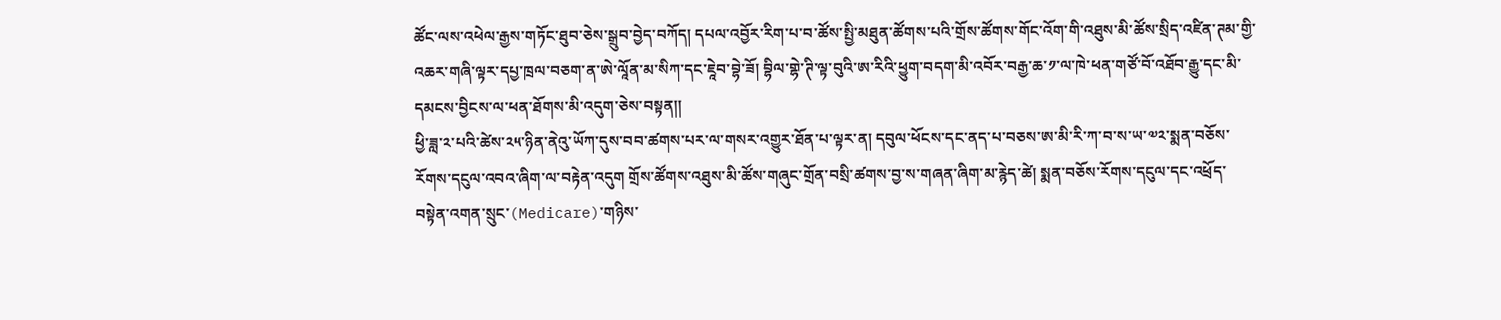ཚོང་ལས་འཕེལ་རྒྱས་གཏོང་ཐུབ་ཅེས་སྒྲུབ་བྱེད་བཀོད། དཔལ་འབྱོར་རིག་པ་བ་ཚོས་སྤྱི་མཐུན་ཚོགས་པའི་གྲོས་ཚོགས་གོང་འོག་གི་འཐུས་མི་ཚོས་སྲིད་འཛིན་ཊམ་གྱི་འཆར་གཞི་ལྟར་དཔྱ་ཁྲལ་བཅག་ན་ཨེ་ལཱོན་མ་སིཀ་དང་ཇཱེབ་བྷེ་ཟོ། བྷིལ་གྷེ་ཊི་ལྟ་བུའི་ཨ་རིའི་ཕྱུག་བདག་མི་འབོར་བརྒྱ་ཆ་༡་ལ་ཁེ་ཕན་གཙོ་བོ་འཐོབ་རྒྱུ་དང་མི་དམངས་བྱིངས་ལ་ཕན་ཐོགས་མི་འདུག་ཅེས་བསྟན།།
ཕྱི་ཟླ་༢་པའི་ཚེས་༢༥་ཉིན་ནེའུ་ཡོཀ་དུས་བབ་ཚགས་པར་ལ་གསར་འགྱུར་ཐོན་པ་ལྟར་ན། དབུལ་ཕོངས་དང་ནད་པ་བཅས་ཨ་མི་རི་ཀ་བ་ས་ཡ་༧༢་སྨན་བཅོས་རོགས་དངུལ་འབའ་ཞིག་ལ་བརྟེན་འདུག གྲོས་ཚོགས་འཐུས་མི་ཚོས་གཞུང་གྲོན་བསྲི་ཚགས་བྱ་ས་གཞན་ཞིག་མ་རྙེད་ཚེ། སྨན་བཅོས་རོགས་དངུལ་དང་འཕྲོད་བསྟེན་འགན་སྲུང་(Medicare)་གཉིས་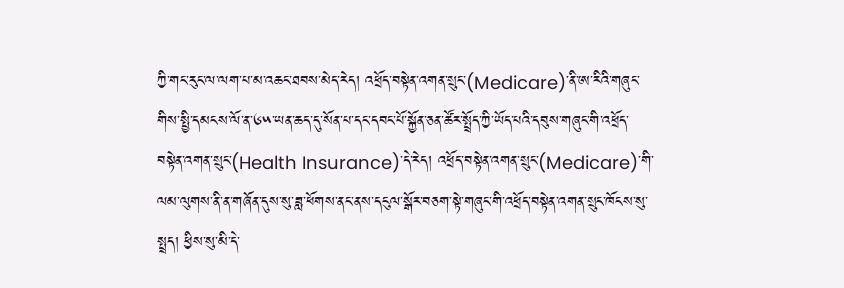ཀྱི་གང་རུང་ལ་ལག་པ་མ་འཆང་ཐབས་མེད་རེད། འཕྲོད་བསྟེན་འགན་སྲུང་(Medicare)་ནི་ཨ་རིའི་གཞུང་གིས་སྤྱི་དམངས་ལོ་ན་༦༥་ཡན་ཆད་དུ་སོན་པ་དང་དབང་པོ་སྐྱོན་ཅན་ཚོར་སྤྲོད་ཀྱི་ཡོད་པའི་དབུས་གཞུང་གི་འཕྲོད་བསྟེན་འགན་སྲུང་(Health Insurance)་དེ་རེད། འཕྲོད་བསྟེན་འགན་སྲུང་(Medicare)་གི་ལམ་ལུགས་ནི་ན་གཞོན་དུས་སུ་ཟླ་ཕོགས་ནང་ནས་དངུལ་སྒོར་བཅག་སྟེ་གཞུང་གི་འཕྲོད་བསྟེན་འགན་སྲུང་ཁོངས་སུ་སྤྲད། ཕྱིས་སུ་མི་དེ་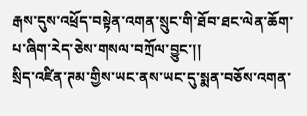རྒས་དུས་འཕྲོད་བསྟེན་འགན་སྲུང་གི་ཐོབ་ཐང་ལེན་ཆོག་པ་ཞིག་རེད་ཅེས་གསལ་བཀྲོལ་བྱུང་།།
སྲིད་འཛིན་ཊམ་གྱིས་ཡང་ནས་ཡང་དུ་སྨན་བཅོས་འགན་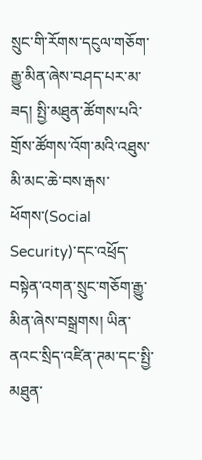སྲུང་གི་རོགས་དངུལ་གཅོག་རྒྱུ་མིན་ཞེས་བཤད་པར་མ་ཟད། སྤྱི་མཐུན་ཚོགས་པའི་གྲོས་ཚོགས་འོག་མའི་འཐུས་མི་མང་ཆེ་བས་རྒས་ཕོགས་(Social Security)་དང་འཕྲོད་བསྟེན་འགན་སྲུང་གཅོག་རྒྱུ་མིན་ཞེས་བསྒྲགས། ཡིན་ནའང་སྲིད་འཛིན་ཊམ་དང་སྤྱི་མཐུན་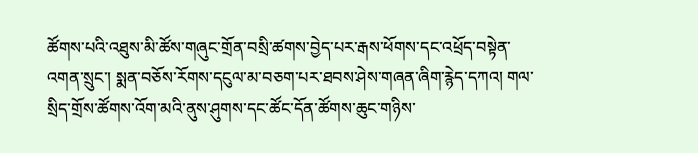ཚོགས་པའི་འཐུས་མི་ཚོས་གཞུང་གྲོན་བསྲི་ཚགས་བྱེད་པར་རྒས་ཕོགས་དང་འཕྲོད་བསྟེན་འགན་སྲུང་། སྨན་བཅོས་རོགས་དངུལ་མ་བཅག་པར་ཐབས་ཤེས་གཞན་ཞིག་རྙེད་དཀའ། གལ་སྲིད་གྲོས་ཚོགས་འོག་མའི་ནུས་ཤུགས་དང་ཚོང་དོན་ཚོགས་ཆུང་གཉིས་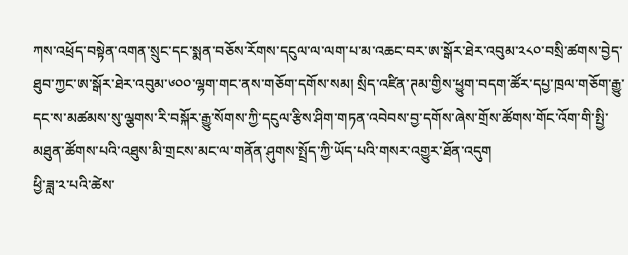ཀས་འཕྲོད་བསྟེན་འགན་སྲུང་དང་སྨན་བཅོས་རོགས་དངུལ་ལ་ལག་པ་མ་འཆང་བར་ཨ་སྒོར་ཐེར་འབུམ་༢༨༠་བསྲི་ཚགས་བྱེད་ཐུབ་ཀྱང་ཨ་སྒོར་ཐེར་འབུམ་༦༠༠་ལྷག་གང་ནས་གཅོག་དགོས་སམ། སྲིད་འཛིན་ཊམ་གྱིས་ཕྱུག་བདག་ཚོར་དཔྱ་ཁྲལ་གཅོག་རྒྱུ་དང་ས་མཚམས་སུ་ལྕགས་རི་བསྐོར་རྒྱུ་སོགས་ཀྱི་དངུལ་རྩིས་ཤིག་གཏན་འབེབས་བྱ་དགོས་ཞེས་གྲོས་ཚོགས་གོང་འོག་གི་སྤྱི་མཐུན་ཚོགས་པའི་འཐུས་མི་གྲངས་མང་ལ་གནོན་ཤུགས་སྤྲོད་ཀྱི་ཡོད་པའི་གསར་འགྱུར་ཐོན་འདུག
ཕྱི་ཟླ་༢་པའི་ཚེས་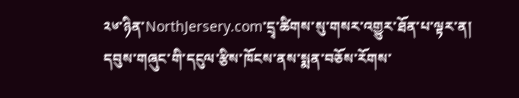༢༦་ཉིན་NorthJersery.com་དྲྭ་ཚིགས་སུ་གསར་འགྱུར་ཐོན་པ་ལྟར་ན། དབུས་གཞུང་གི་དངུལ་རྩིས་ཁོངས་ནས་སྨན་བཅོས་རོགས་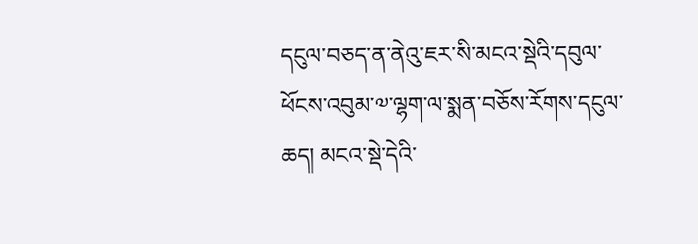དངུལ་བཅད་ན་ནེའུ་ཇར་སི་མངའ་སྡེའི་དབུལ་ཕོངས་འབུམ་༧་ལྷག་ལ་སྨན་བཅོས་རོགས་དངུལ་ཆད། མངའ་སྡེ་དེའི་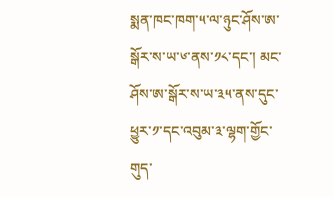སྨན་ཁང་ཁག་༥་ལ་ཉུང་ཤོས་ཨ་སྒོར་ས་ཡ་༦་ནས་༡༨་དང་། མང་ཤོས་ཨ་སྒོར་ས་ཡ་༣༥་ནས་དུང་ཕྱུར་༡་དང་འབུམ་༣་ལྷག་གྱོང་གུད་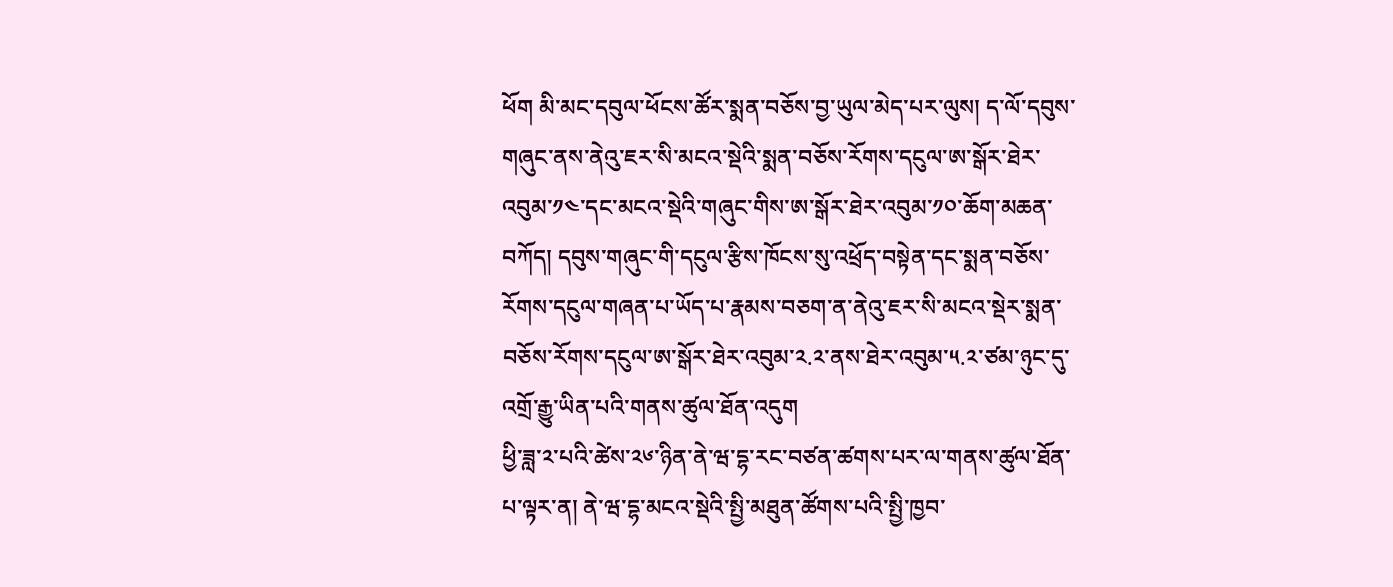ཕོག མི་མང་དབུལ་ཕོངས་ཚོར་སྨན་བཅོས་བྱ་ཡུལ་མེད་པར་ལུས། ད་ལོ་དབུས་གཞུང་ནས་ནེའུ་ཇར་སི་མངའ་སྡེའི་སྨན་བཅོས་རོགས་དངུལ་ཨ་སྒོར་ཐེར་འབུམ་༡༤་དང་མངའ་སྡེའི་གཞུང་གིས་ཨ་སྒོར་ཐེར་འབུམ་༡༠་ཆོག་མཆན་བཀོད། དབུས་གཞུང་གི་དངུལ་རྩིས་ཁོངས་སུ་འཕྲོད་བསྟེན་དང་སྨན་བཅོས་རོགས་དངུལ་གཞན་པ་ཡོད་པ་རྣམས་བཅག་ན་ནེའུ་ཇར་སི་མངའ་སྡེར་སྨན་བཅོས་རོགས་དངུལ་ཨ་སྒོར་ཐེར་འབུམ་༢.༢་ནས་ཐེར་འབུམ་༥.༢་ཙམ་ཉུང་དུ་འགྲོ་རྒྱུ་ཡིན་པའི་གནས་ཚུལ་ཐོན་འདུག
ཕྱི་ཟླ་༢་པའི་ཚེས་༢༦་ཉིན་ནེ་ཝ་དྷ་རང་བཙན་ཚགས་པར་ལ་གནས་ཚུལ་ཐོན་པ་ལྟར་ན། ནེ་ཝ་དྷ་མངའ་སྡེའི་སྤྱི་མཐུན་ཚོགས་པའི་སྤྱི་ཁྱབ་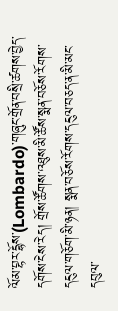ལོམ་བྷར་དྷོས་(Lombardo)་གཞུང་གྲོན་བསྲི་ཚགས་བྱེད་དགོས་ངེས་རེད། གྲོས་ཚོགས་འཐུས་མི་ཚོས་སྨན་བཅོས་རོགས་དངུལ་གཅོག་མི་ཉན། སྨན་བཅོས་རོགས་དངུལ་བཅད་ན་མི་མང་དབུལ་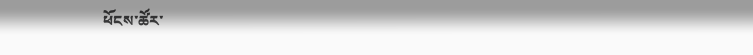ཕོངས་ཚོར་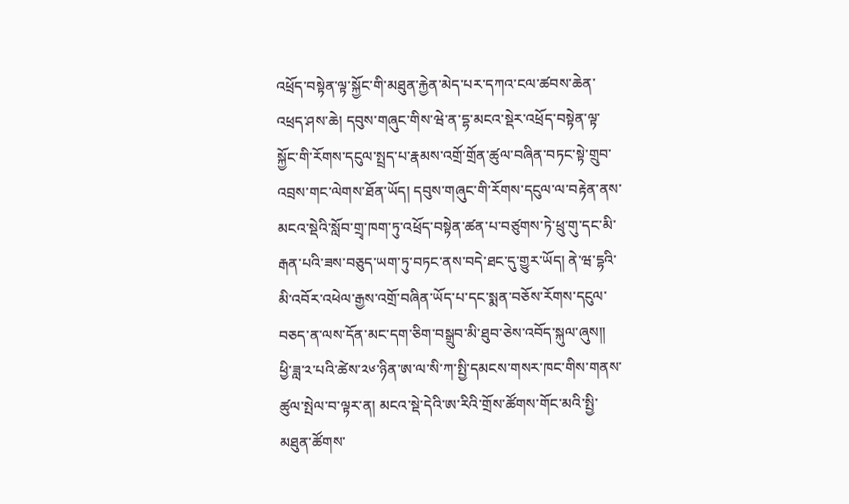འཕྲོད་བསྟེན་ལྟ་སྐྱོང་གི་མཐུན་རྐྱེན་མེད་པར་དཀའ་ངལ་ཚབས་ཆེན་འཕྲད་ཤས་ཆེ། དབུས་གཞུང་གིས་ཝེ་ན་དྷ་མངའ་སྡེར་འཕྲོད་བསྟེན་ལྟ་སྐྱོང་གི་རོགས་དངུལ་སྤྲད་པ་རྣམས་འགྲོ་གྲོན་ཚུལ་བཞིན་བཏང་སྟེ་གྲུབ་འབྲས་གང་ལེགས་ཐོན་ཡོད། དབུས་གཞུང་གི་རོགས་དངུལ་ལ་བརྟེན་ནས་མངའ་སྡེའི་སློབ་གྲྭ་ཁག་ཏུ་འཕྲོད་བསྟེན་ཚན་པ་བཙུགས་ཏེ་ཕྲུ་གུ་དང་མི་རྒན་པའི་ཟས་བཅུད་ཡག་ཏུ་བཏང་ནས་བདེ་ཐང་དུ་གྱུར་ཡོད། ནེ་ཝ་དྷའི་མི་འབོར་འཕེལ་རྒྱས་འགྲོ་བཞིན་ཡོད་པ་དང་སྨན་བཅོས་རོགས་དངུལ་བཅད་ན་ལས་དོན་མང་དག་ཅིག་བསྒྲུབ་མི་ཐུབ་ཅེས་འབོད་སྐུལ་ཞུས།།
ཕྱི་ཟླ་༢་པའི་ཚེས་༢༦་ཉིན་ཨ་ལ་སི་ཀ་སྤྱི་དམངས་གསར་ཁང་གིས་གནས་ཚུལ་སྤེལ་བ་ལྟར་ན། མངའ་སྡེ་དེའི་ཨ་རིའི་གྲོས་ཚོགས་གོང་མའི་སྤྱི་མཐུན་ཚོགས་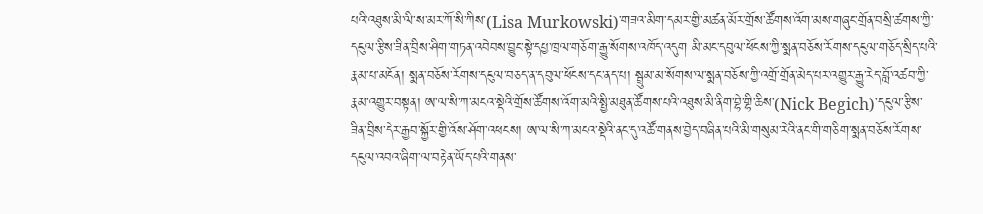པའི་འཐུས་མི་ལི་ས་མར་ཀོ་སི་ཀིས་(Lisa Murkowski)་གཟའ་མིག་དམར་གྱི་མཚན་མོར་གྲོས་ཚོགས་འོག་མས་གཞུང་གྲོན་བསྲི་ཚགས་ཀྱི་དངུལ་རྩིས་ཟིན་བྲིས་ཤིག་གཏན་འབེབས་བྱུང་སྟེ་དཔྱ་ཁྲལ་གཅོག་རྒྱུ་སོགས་འཁོད་འདུག མི་མང་དབུལ་ཕོངས་ཀྱི་སྨན་བཅོས་རོགས་དངུལ་གཅོད་སྲིད་པའི་རྣམ་པ་མངོན། སྨན་བཅོས་རོགས་དངུལ་བཅད་ན་དབུལ་ཕོངས་དང་ནད་པ། སྦྲུམ་མ་སོགས་ལ་སྨན་བཅོས་ཀྱི་འགྲོ་གྲོན་མེད་པར་འགྱུར་རྒྱུ་རེད་བློ་འཚབ་ཀྱི་རྣམ་འགྱུར་བསྟན། ཨ་ལ་སི་ཀ་མངའ་སྡེའི་གྲོས་ཚོགས་འོག་མའི་སྤྱི་མཐུན་ཚོགས་པའི་འཐུས་མི་ནིག་བྷེ་གྷི་ཆིས་(Nick Begich)་དངུལ་རྩིས་ཟིན་བྲིས་དེར་རྒྱབ་སྐྱོར་གྱི་འོས་ཤོག་འཕངས། ཨ་ལ་སི་ཀ་མངའ་སྡེའི་ནང་དུ་འཚོ་གནས་བྱེད་བཞིན་པའི་མི་གསུམ་རེའི་ནང་གི་གཅིག་སྨན་བཅོས་རོགས་དངུལ་འབའ་ཞིག་ལ་བརྟེན་ཡོད་པའི་གནས་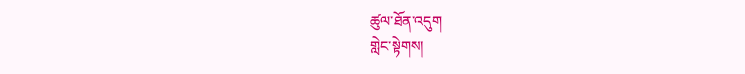ཚུལ་ཐོན་འདུག
གླེང་སྟེགས།